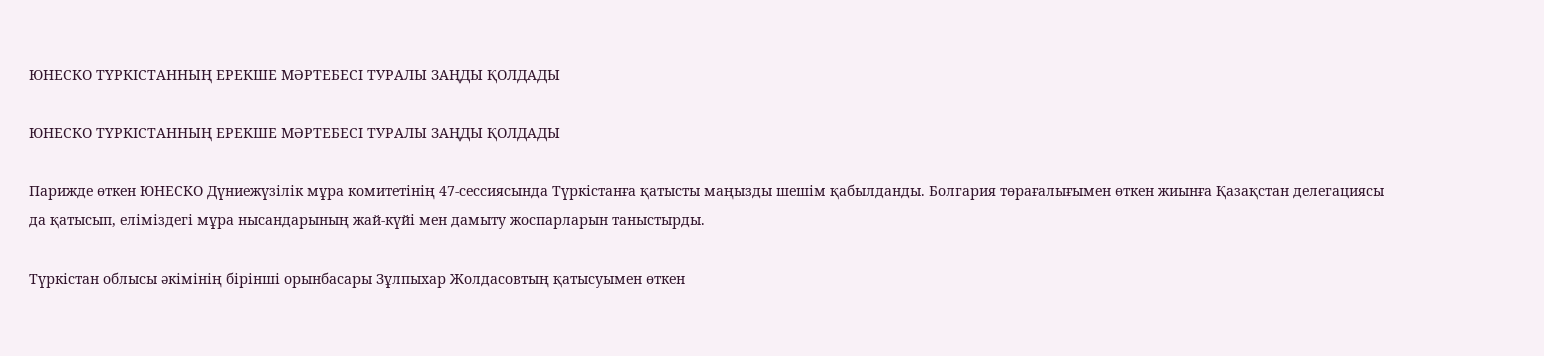ЮНЕСКО ТҮРКІСТАННЫҢ ЕРЕКШЕ МӘРТЕБЕСІ ТУРАЛЫ ЗАҢДЫ ҚОЛДАДЫ

ЮНЕСКО ТҮРКІСТАННЫҢ ЕРЕКШЕ МӘРТЕБЕСІ ТУРАЛЫ ЗАҢДЫ ҚОЛДАДЫ

Парижде өткен ЮНЕСКО Дүниежүзілік мұра комитетінің 47-сессиясында Түркістанға қатысты маңызды шешім қабылданды. Болгария төрағалығымен өткен жиынға Қазақстан делегациясы да қатысып, еліміздегі мұра нысандарының жай-күйі мен дамыту жоспарларын таныстырды.

Түркістан облысы әкімінің бірінші орынбасары Зұлпыхар Жолдасовтың қатысуымен өткен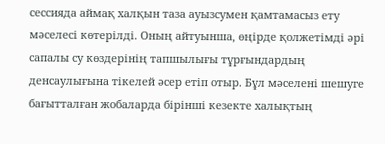сессияда аймақ халқын таза ауызсумен қамтамасыз ету мәселесі көтерілді. Оның айтуынша, өңірде қолжетімді әрі сапалы су көздерінің тапшылығы тұрғындардың денсаулығына тікелей әсер етіп отыр. Бұл мәселені шешуге бағытталған жобаларда бірінші кезекте халықтың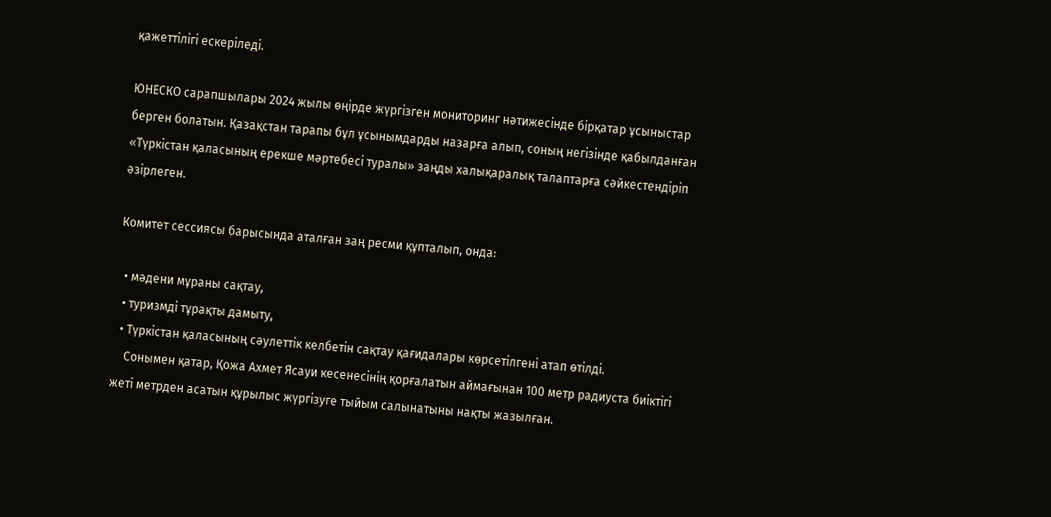қажеттілігі ескеріледі.

ЮНЕСКО сарапшылары 2024 жылы өңірде жүргізген мониторинг нәтижесінде бірқатар ұсыныстар берген болатын. Қазақстан тарапы бұл ұсынымдарды назарға алып, соның негізінде қабылданған «Түркістан қаласының ерекше мәртебесі туралы» заңды халықаралық талаптарға сәйкестендіріп әзірлеген.

Комитет сессиясы барысында аталған заң ресми құпталып, онда:

  • мәдени мұраны сақтау,
  • туризмді тұрақты дамыту,
  • Түркістан қаласының сәулеттік келбетін сақтау қағидалары көрсетілгені атап өтілді.
    Сонымен қатар, Қожа Ахмет Ясауи кесенесінің қорғалатын аймағынан 100 метр радиуста биіктігі жеті метрден асатын құрылыс жүргізуге тыйым салынатыны нақты жазылған.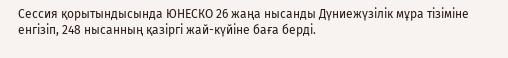Сессия қорытындысында ЮНЕСКО 26 жаңа нысанды Дүниежүзілік мұра тізіміне енгізіп, 248 нысанның қазіргі жай-күйіне баға берді.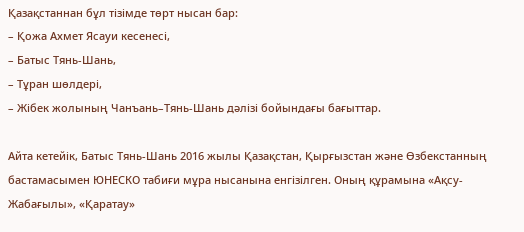Қазақстаннан бұл тізімде төрт нысан бар:
– Қожа Ахмет Ясауи кесенесі,
– Батыс Тянь-Шань,
– Тұран шөлдері,
– Жібек жолының Чанъань–Тянь-Шань дәлізі бойындағы бағыттар.

Айта кетейік, Батыс Тянь-Шань 2016 жылы Қазақстан, Қырғызстан және Өзбекстанның бастамасымен ЮНЕСКО табиғи мұра нысанына енгізілген. Оның құрамына «Ақсу-Жабағылы», «Қаратау»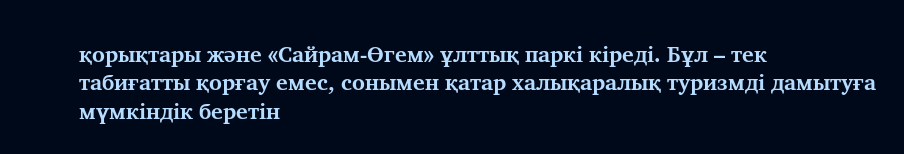қорықтары және «Сайрам-Өгем» ұлттық паркі кіреді. Бұл – тек табиғатты қорғау емес, сонымен қатар халықаралық туризмді дамытуға мүмкіндік беретін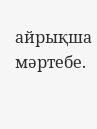айрықша мәртебе.